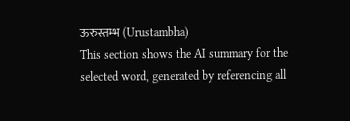ऊरुस्तम्भ (Urustambha)
This section shows the AI summary for the selected word, generated by referencing all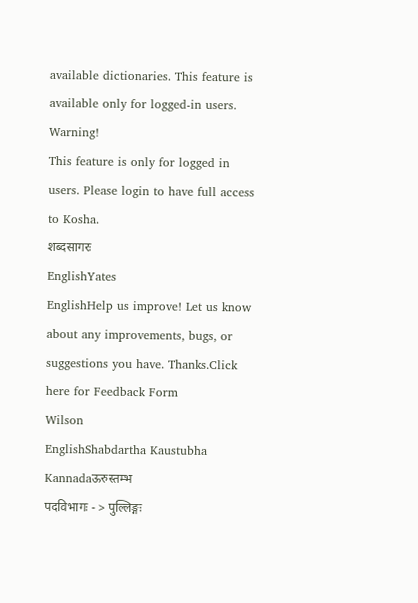available dictionaries. This feature is available only for logged-in users.
Warning!
This feature is only for logged in users. Please login to have full access to Kosha.
शब्दसागरः
EnglishYates
EnglishHelp us improve! Let us know about any improvements, bugs, or suggestions you have. Thanks.Click here for Feedback Form
Wilson
EnglishShabdartha Kaustubha
Kannadaऊरुस्तम्भ
पदविभागः - > पुल्लिङ्गः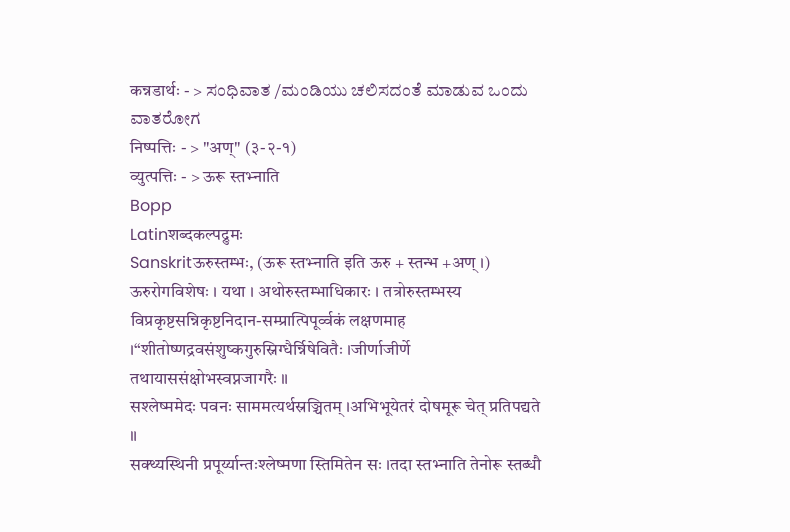कन्नडार्थः - > ಸಂಧಿವಾತ /ಮಂಡಿಯು ಚಲಿಸದಂತೆ ಮಾಡುವ ಒಂದು ವಾತರೋಗ
निष्पत्तिः - > "अण्" (३-२-१)
व्युत्पत्तिः - > ऊरू स्तभ्नाति
Bopp
Latinशब्दकल्पद्रुमः
Sanskritऊरुस्तम्भः, (ऊरू स्तभ्नाति इति ऊरु + स्तन्भ +अण् ।) ऊरुरोगविशेषः । यथा । अथोरुस्तम्भाधिकारः । तत्रोरुस्तम्भस्य विप्रकृष्टसन्निकृष्टनिदान-सम्प्रात्पिपूर्व्वकं लक्षणमाह ।“शीतोष्णद्रवसंशुष्कगुरुस्निग्धैर्न्निषेवितैः ।जीर्णाजीर्णे तथायाससंक्षोभस्वप्नजागरैः ॥
सश्लेष्ममेदः पवनः साममत्यर्थस्रञ्चितम् ।अभिभूयेतरं दोषमूरू चेत् प्रतिपद्यते ॥
सक्थ्यस्थिनी प्रपूर्य्यान्तःश्लेष्मणा स्तिमितेन सः ।तदा स्तभ्नाति तेनोरू स्तब्धौ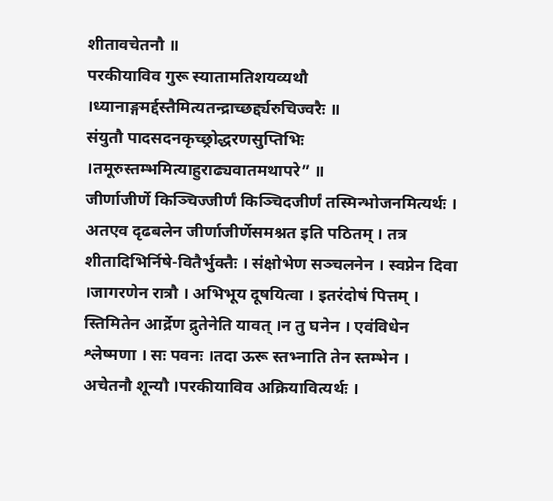शीतावचेतनौ ॥
परकीयाविव गुरू स्यातामतिशयव्यथौ ।ध्यानाङ्गमर्द्दस्तैमित्यतन्द्राच्छर्द्द्यरुचिज्वरैः ॥
संयुतौ पादसदनकृच्छ्रोद्धरणसुप्तिभिः ।तमूरुस्तम्भमित्याहुराढ्यवातमथापरे” ॥
जीर्णाजीर्णे किञ्चिज्जीर्णं किञ्चिदजीर्णं तस्मिन्भोजनमित्यर्थः । अतएव दृढबलेन जीर्णाजीर्णेसमश्नत इति पठितम् । तत्र शीतादिभिर्निषे-वितैर्भुक्तैः । संक्षोभेण सञ्चलनेन । स्वप्नेन दिवा ।जागरणेन रात्रौ । अभिभूय दूषयित्वा । इतरंदोषं पित्तम् । स्तिमितेन आर्द्रेण द्रुतेनेति यावत् ।न तु घनेन । एवंविधेन श्लेष्मणा । सः पवनः ।तदा ऊरू स्तभ्नाति तेन स्तम्भेन । अचेतनौ शून्यौ ।परकीयाविव अक्रियावित्यर्थः ।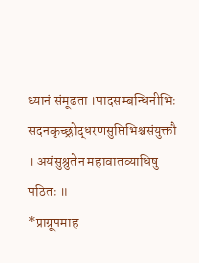ध्यानं संमूढता ।पादसम्बन्धिनीभिः सदनकृच्छ्रोद्धरणसुप्तिभिश्चसंयुक्तौ । अयंसुश्रुतेन महावातव्याधिषु पठितः ॥
*प्राग्रूपमाह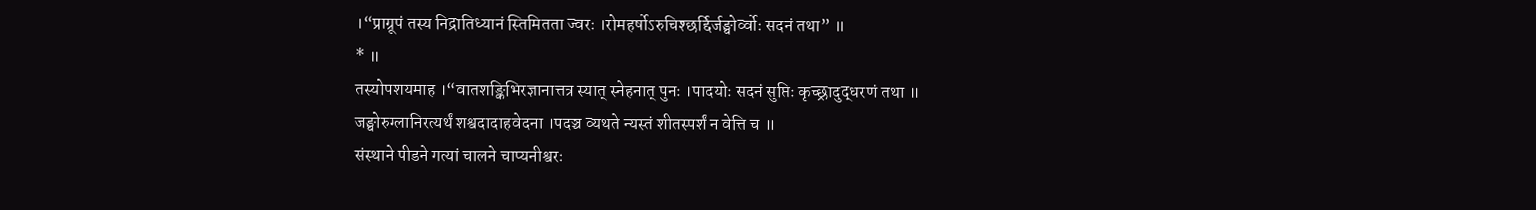।“प्राग्रूपं तस्य निद्रातिध्यानं स्तिमितता ज्वरः ।रोमहर्षोऽरुचिश्छर्द्दिर्जङ्घोर्व्वोः सदनं तथा” ॥
* ॥
तस्योपशयमाह ।“वातशङ्किभिरज्ञानात्तत्र स्यात् स्नेहनात् पुनः ।पादयोः सदनं सुप्तिः कृच्छ्रादुद्धरणं तथा ॥
जङ्घोरुग्लानिरत्यर्थं शश्वदादाहवेदना ।पदञ्च व्यथते न्यस्तं शीतस्पर्शं न वेत्ति च ॥
संस्थाने पीडने गत्यां चालने चाप्यनीश्वरः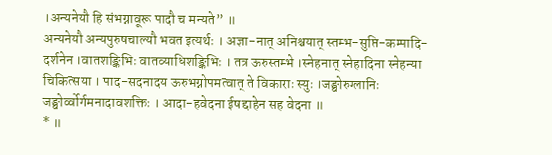।अन्यनेयौ हि संभग्नावूरू पादौ च मन्यते” ॥
अन्यनेयौ अन्यपुरुषचाल्यौ भवत इत्यर्थः । अज्ञा-नात् अनिश्चयात् स्तम्भ-सुप्ति-कम्पादि-दर्शनेन ।वातशङ्किभिः वातव्याधिशङ्किभिः । तत्र ऊरुस्तम्भे ।स्नेहनात् स्नेहादिना स्नेहन्या चिकित्सया । पाद-सदनादय ऊरुभग्नोपमत्वात् ते विकाराः स्युः ।जङ्घोरुग्लानिः जङ्घोर्व्वोर्गमनादावशक्तिः । आदा-हवेदना ईषद्दाहेन सह वेदना ॥
* ॥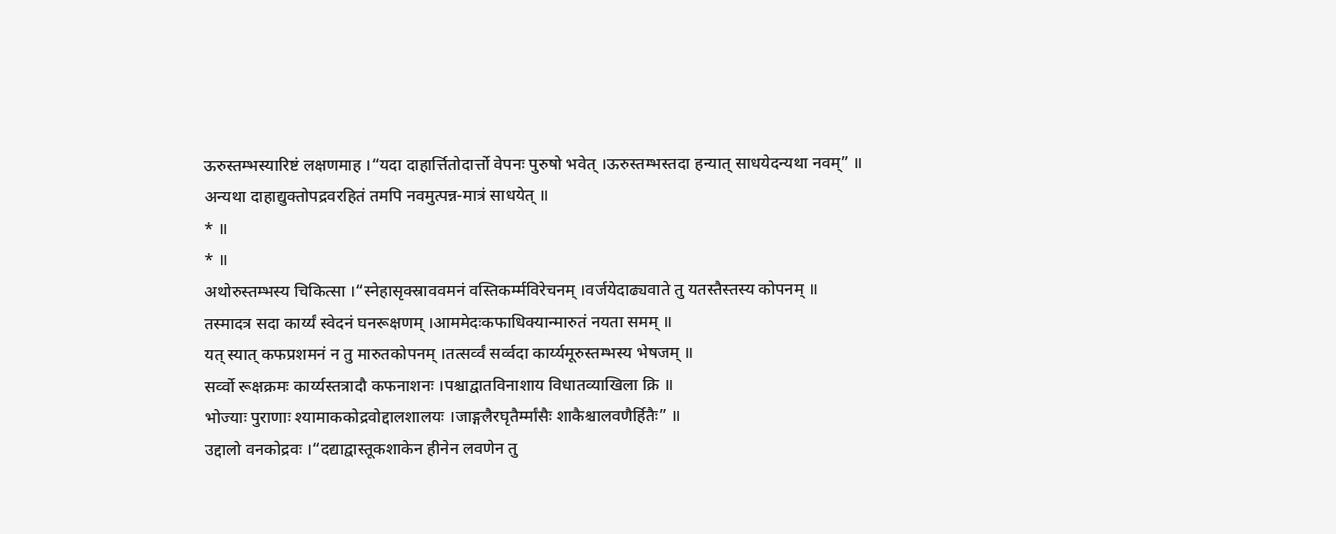ऊरुस्तम्भस्यारिष्टं लक्षणमाह ।“यदा दाहार्त्तितोदार्त्तो वेपनः पुरुषो भवेत् ।ऊरुस्तम्भस्तदा हन्यात् साधयेदन्यथा नवम्” ॥
अन्यथा दाहाद्युक्तोपद्रवरहितं तमपि नवमुत्पन्न-मात्रं साधयेत् ॥
* ॥
* ॥
अथोरुस्तम्भस्य चिकित्सा ।“स्नेहासृक्स्राववमनं वस्तिकर्म्मविरेचनम् ।वर्जयेदाढ्यवाते तु यतस्तैस्तस्य कोपनम् ॥
तस्मादत्र सदा कार्य्यं स्वेदनं घनरूक्षणम् ।आममेदःकफाधिक्यान्मारुतं नयता समम् ॥
यत् स्यात् कफप्रशमनं न तु मारुतकोपनम् ।तत्सर्व्वं सर्व्वदा कार्य्यमूरुस्तम्भस्य भेषजम् ॥
सर्व्वो रूक्षक्रमः कार्य्यस्तत्रादौ कफनाशनः ।पश्चाद्वातविनाशाय विधातव्याखिला क्रि ॥
भोज्याः पुराणाः श्यामाककोद्रवोद्दालशालयः ।जाङ्गलैरघृतैर्म्मांसैः शाकैश्चालवणैर्हितैः” ॥
उद्दालो वनकोद्रवः ।“दद्याद्वास्तूकशाकेन हीनेन लवणेन तु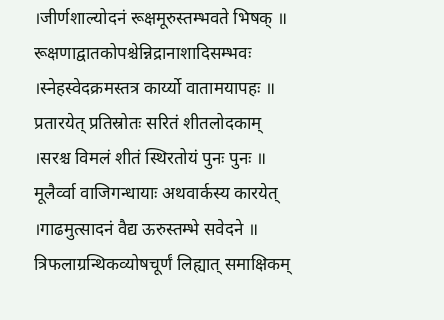।जीर्णशाल्योदनं रूक्षमूरुस्तम्भवते भिषक् ॥
रूक्षणाद्वातकोपश्चेन्निद्रानाशादिसम्भवः ।स्नेहस्वेदक्रमस्तत्र कार्य्यो वातामयापहः ॥
प्रतारयेत् प्रतिस्रोतः सरितं शीतलोदकाम् ।सरश्च विमलं शीतं स्थिरतोयं पुनः पुनः ॥
मूलैर्व्वा वाजिगन्धायाः अथवार्कस्य कारयेत् ।गाढमुत्सादनं वैद्य ऊरुस्तम्भे सवेदने ॥
त्रिफलाग्रन्थिकव्योषचूर्णं लिह्यात् समाक्षिकम्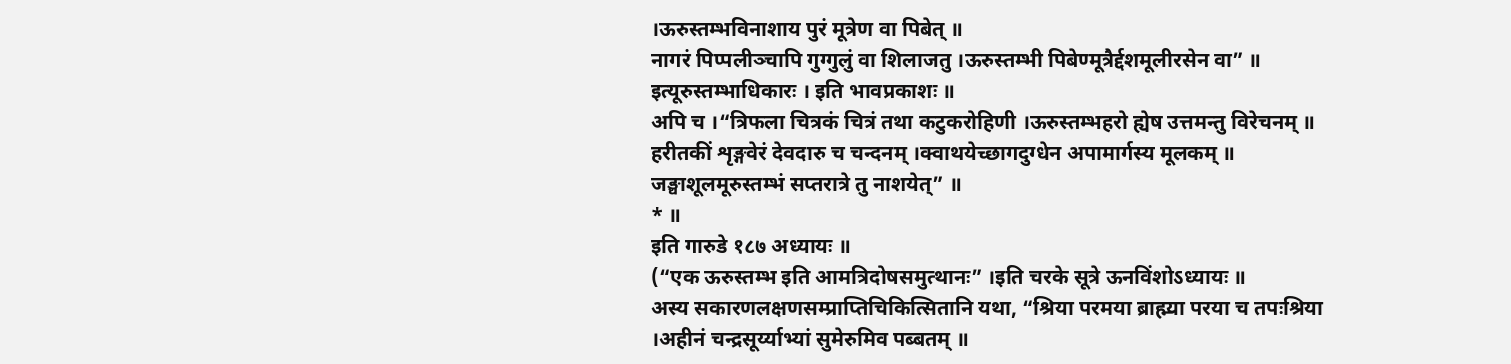।ऊरुस्तम्भविनाशाय पुरं मूत्रेण वा पिबेत् ॥
नागरं पिप्पलीञ्चापि गुग्गुलुं वा शिलाजतु ।ऊरुस्तम्भी पिबेण्मूत्रैर्द्दशमूलीरसेन वा” ॥
इत्यूरुस्तम्भाधिकारः । इति भावप्रकाशः ॥
अपि च ।“त्रिफला चित्रकं चित्रं तथा कटुकरोहिणी ।ऊरुस्तम्भहरो ह्येष उत्तमन्तु विरेचनम् ॥
हरीतकीं शृङ्गवेरं देवदारु च चन्दनम् ।क्वाथयेच्छागदुग्धेन अपामार्गस्य मूलकम् ॥
जङ्घाशूलमूरुस्तम्भं सप्तरात्रे तु नाशयेत्” ॥
* ॥
इति गारुडे १८७ अध्यायः ॥
(“एक ऊरुस्तम्भ इति आमत्रिदोषसमुत्थानः” ।इति चरके सूत्रे ऊनविंशोऽध्यायः ॥
अस्य सकारणलक्षणसम्प्राप्तिचिकित्सितानि यथा, “श्रिया परमया ब्राह्म्या परया च तपःश्रिया ।अहीनं चन्द्रसूर्य्याभ्यां सुमेरुमिव पब्बतम् ॥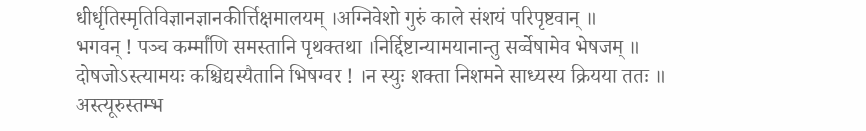धीर्धृतिस्मृतिविज्ञानज्ञानकीर्त्तिक्षमालयम् ।अग्निवेशो गुरुं काले संशयं परिपृष्टवान् ॥
भगवन् ! पञ्च कर्म्मांणि समस्तानि पृथक्तथा ।निर्द्दिष्टान्यामयानान्तु सर्व्वेषामेव भेषजम् ॥
दोषजोऽस्त्यामयः कश्चिद्यस्यैतानि भिषग्वर ! ।न स्युः शक्ता निशमने साध्यस्य क्रियया ततः ॥
अस्त्यूरुस्तम्भ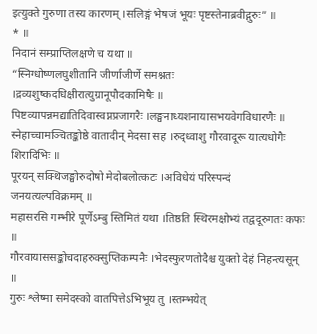इत्युक्ते गुरुणा तस्य कारणम् ।सलिङ्गं भेषजं भूयः पृष्टस्तेनाब्रवीद्गुरुः” ॥
* ॥
निदानं सम्प्राप्तिलक्षणे च यथा ॥
“स्निग्धोष्णलघुशीतानि जीर्णाजीर्णे समश्नतः ।द्रव्यशुष्कदधिक्षीरात्युग्रानूपौदकामिषैः ॥
पिष्टव्यापन्नमद्यातिदिवास्वप्नप्रजागरैः ।लङ्घनाध्यशनायासभयवेगविधारणैः ॥
स्नेहाच्चामञ्चितङ्कोष्ठे वातादीन् मेदसा सह ।रुद्ध्वाशु गौरवादूरू यात्यधोगैः शिरादिभिः ॥
पूरयन् सक्थिजङ्घोरुदोषो मेदोबलोत्कटः ।अविधेयं परिस्पन्दं जनयत्यल्पविक्रमम् ॥
महासरसि गम्भीरे पूर्णेऽम्बु स्तिमितं यथा ।तिष्ठति स्थिरमक्षोभ्यं तद्वदूरुगतः कफः ॥
गौरवायाससङ्कोचदाहरुक्सुप्तिकम्पनैः ।भेदस्फुरणतोदैश्च युक्तो देहं निहन्त्यसून् ॥
गुरुः श्लेष्मा समेदस्को वातपित्तेऽभिभूय तु ।स्तम्भयेत्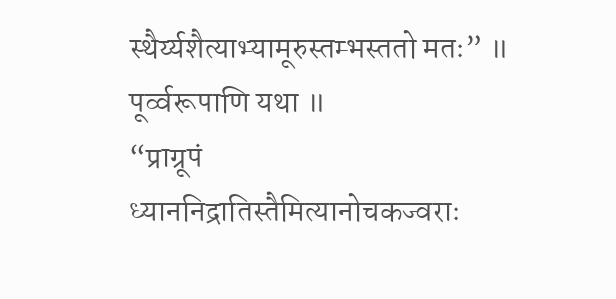स्थैर्य्यशैत्याभ्यामूरुस्तम्भस्ततो मतः” ॥
पूर्व्वरूपाणि यथा ॥
“प्राग्रूपं ध्याननिद्रातिस्तैमित्यानोचकज्वराः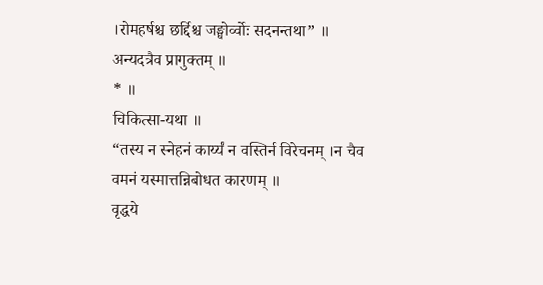।रोमहर्षश्च छर्द्दिश्च जङ्घोर्व्वोः सदनन्तथा” ॥
अन्यदत्रैव प्रागुक्तम् ॥
* ॥
चिकित्सा-यथा ॥
“तस्य न स्नेहनं कार्य्यं न वस्तिर्न विरेचनम् ।न चैव वमनं यस्मात्तन्निबोधत कारणम् ॥
वृद्धये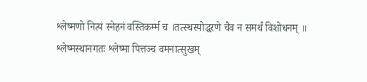श्लेष्मणो नित्यं स्नेहनं वस्तिकर्म्म च ।तत्स्थस्योद्धरणे चैव न समर्थं विशोधनम् ॥
श्लेष्मस्थानगतः श्लेष्मा पित्तञ्च वमनात्सुखम्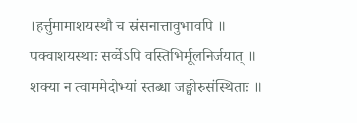।हर्त्तुमामाशयस्थौ च स्रंसनात्तावुभावपि ॥
पक्वाशयस्थाः सर्व्वेऽपि वस्तिभिर्मूलनिर्जयात् ॥
शक्या न त्वाममेदोभ्यां स्तब्धा जङ्घोरुसंस्थिताः ॥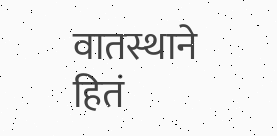वातस्थाने हितं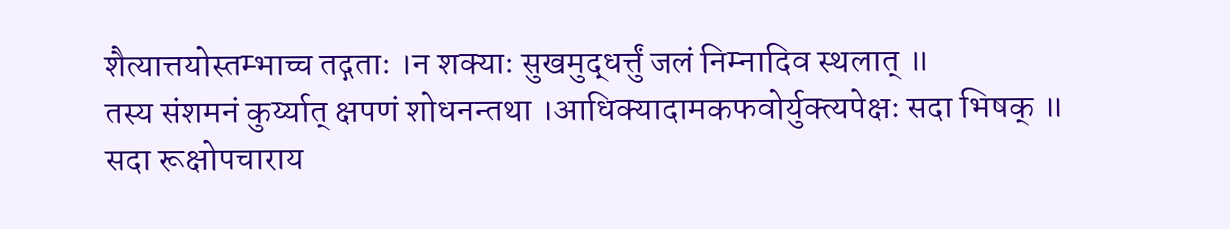शैत्यात्तयोस्तम्भाच्च तद्गताः ।न शक्याः सुखमुद्धर्त्तुं जलं निम्नादिव स्थलात् ॥
तस्य संशमनं कुर्य्यात् क्षपणं शोधनन्तथा ।आधिक्यादामकफवोर्युक्त्यपेक्षः सदा भिषक् ॥
सदा रूक्षोपचाराय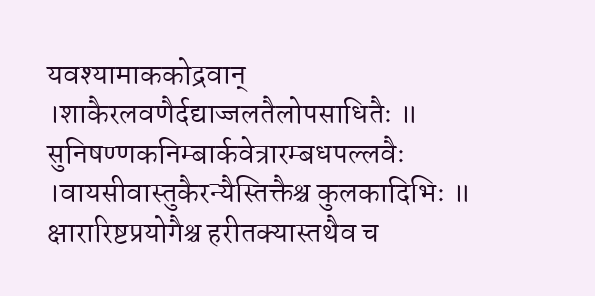यवश्यामाककोद्रवान् ।शाकैरलवणैर्दद्याज्जलतैलोपसाधितैः ॥
सुनिषण्णकनिम्बार्कवेत्रारम्बधपल्लवैः ।वायसीवास्तुकैरन्यैस्तिक्तैश्च कुलकादिभिः ॥
क्षारारिष्टप्रयोगैश्च हरीतक्यास्तथैव च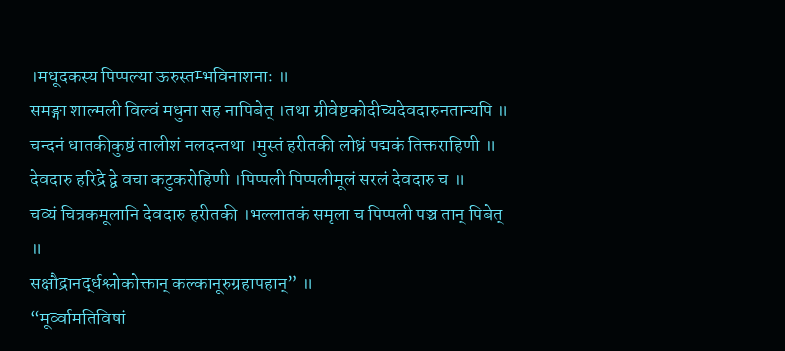।मधूदकस्य पिप्पल्या ऊरुस्तम्भविनाशनाः ॥
समङ्गा शाल्मली विल्वं मधुना सह नापिबेत् ।तथा ग्रीवेष्टकोदीच्यदेवदारुनतान्यपि ॥
चन्दनं धातकीकुष्ठं तालीशं नलदन्तथा ।मुस्तं हरीतकी लोध्रं पद्मकं तिक्तराहिणी ॥
देवदारु हरिद्रे द्वे वचा कटुकरोहिणी ।पिप्पली पिप्पलीमूलं सरलं देवदारु च ॥
चव्यं चित्रकमूलानि देवदारु हरीतकी ।भल्लातकं समृला च पिप्पली पञ्च तान् पिबेत् ॥
सक्षौद्रानर्द्धश्लोकोक्तान् कल्कानूरुग्रहापहान्” ॥
“मूर्व्वामतिविषां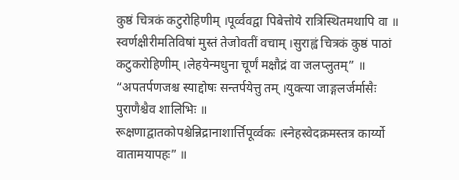कुष्ठं चित्रकं कटुरोहिणीम् ।पूर्व्ववद्वा पिबेत्तोये रात्रिस्थितमथापि वा ॥
स्वर्णक्षीरीमतिविषां मुस्तं तेजोवतीं वचाम् ।सुराह्वं चित्रकं कुष्ठं पाठां कटुकरोहिणीम् ।लेहयेन्मधुना चूर्णं मक्षौद्रं वा जलप्लुतम्” ॥
“अपतर्पणजश्च स्याद्दोषः सन्तर्पयेत्तु तम् ।युक्त्या जाङ्गलर्जर्मासैः पुराणैश्चैव शालिभिः ॥
रूक्षणाद्वातकोपश्चेन्निद्रानाशार्त्तिपूर्व्वकः ।स्नेहस्वेदक्रमस्तत्र कार्य्यो वातामयापहः” ॥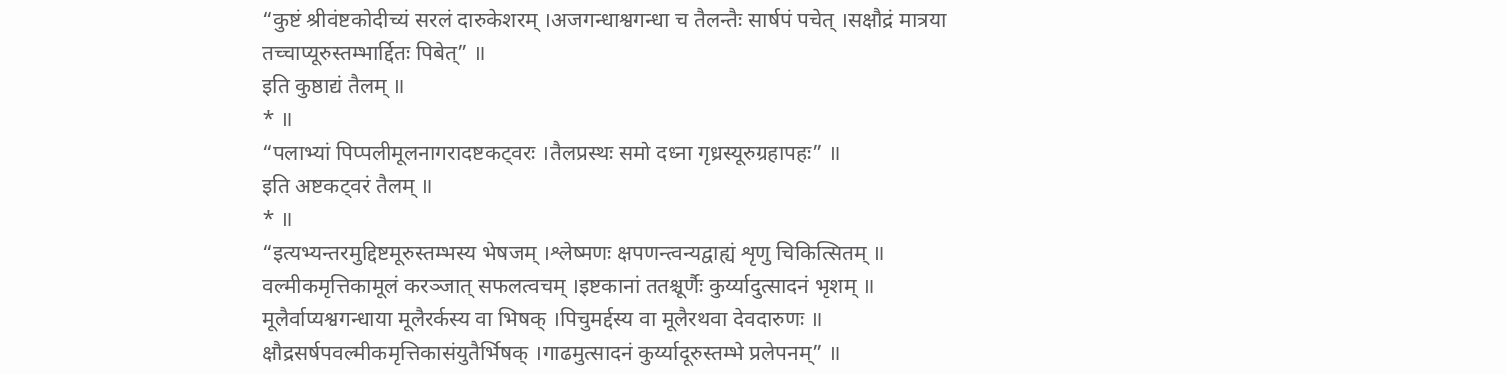“कुष्टं श्रीवंष्टकोदीच्यं सरलं दारुकेशरम् ।अजगन्धाश्वगन्धा च तैलन्तैः सार्षपं पचेत् ।सक्षौद्रं मात्रया तच्चाप्यूरुस्तम्भार्द्दितः पिबेत्” ॥
इति कुष्ठाद्यं तैलम् ॥
* ॥
“पलाभ्यां पिप्पलीमूलनागरादष्टकट्वरः ।तैलप्रस्थः समो दध्ना गृध्रस्यूरुग्रहापहः” ॥
इति अष्टकट्वरं तैलम् ॥
* ॥
“इत्यभ्यन्तरमुद्दिष्टमूरुस्तम्भस्य भेषजम् ।श्लेष्मणः क्षपणन्त्वन्यद्वाह्यं शृणु चिकित्सितम् ॥
वल्मीकमृत्तिकामूलं करञ्जात् सफलत्वचम् ।इष्टकानां ततश्चूर्णैः कुर्य्यादुत्सादनं भृशम् ॥
मूलैर्वाप्यश्वगन्धाया मूलैरर्कस्य वा भिषक् ।पिचुमर्द्दस्य वा मूलैरथवा देवदारुणः ॥
क्षौद्रसर्षपवल्मीकमृत्तिकासंयुतैर्भिषक् ।गाढमुत्सादनं कुर्य्यादूरुस्तम्भे प्रलेपनम्” ॥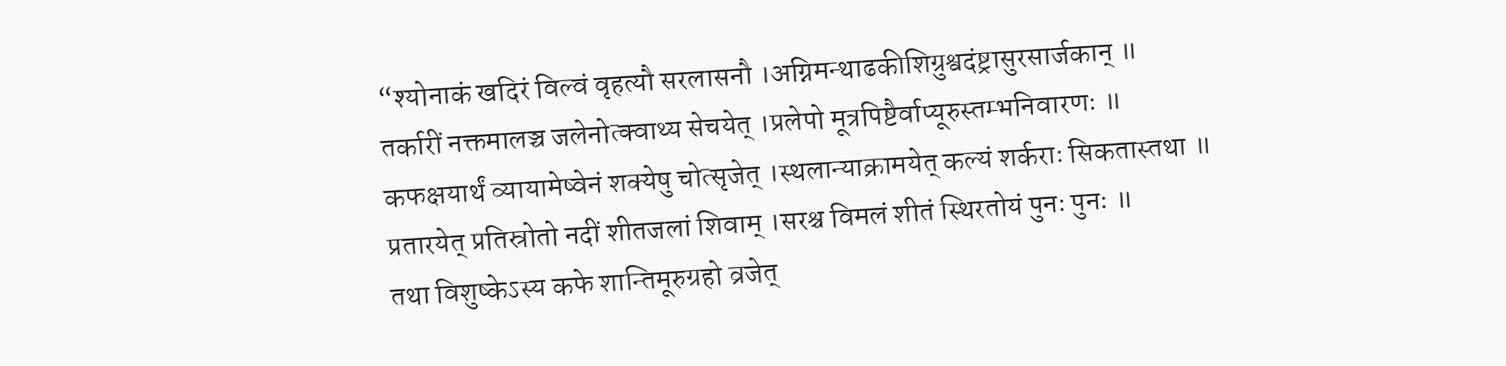“श्योनाकं खदिरं विल्वं वृहत्यौ सरलासनौ ।अग्निमन्थाढकीशिग्रुश्वदंष्ट्रासुरसार्जकान् ॥
तर्कारीं नक्तमालञ्च जलेनोत्क्वाथ्य सेचयेत् ।प्रलेपो मूत्रपिष्टैर्वाप्यूरुस्तम्भनिवारणः ॥
कफक्षयार्थं व्यायामेष्वेनं शक्येषु चोत्सृजेत् ।स्थलान्याक्रामयेत् कल्यं शर्कराः सिकतास्तथा ॥
प्रतारयेत् प्रतिस्रोतो नदीं शीतजलां शिवाम् ।सरश्च विमलं शीतं स्थिरतोयं पुनः पुनः ॥
तथा विशुष्केऽस्य कफे शान्तिमूरुग्रहो व्रजेत्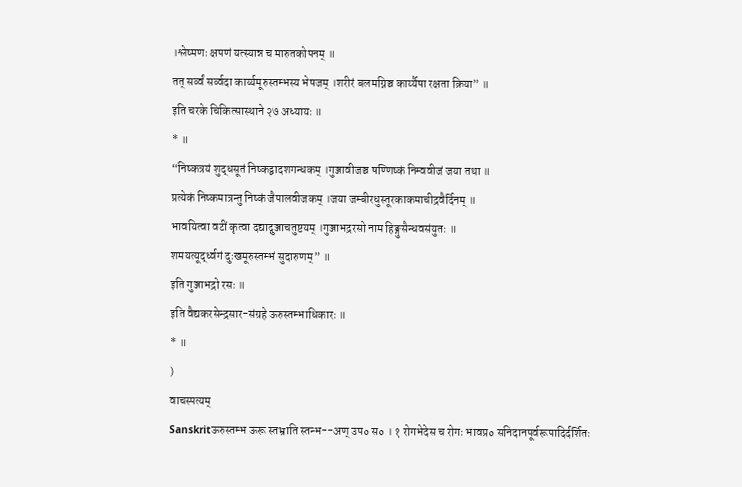।श्लेष्मणः क्षपणं यत्स्यान्न च मारुतकोपनम् ॥
तत् सर्व्वं सर्व्वदा कार्य्यमूरुस्तम्भस्य भेषजम् ।शरीरं बलमग्निञ्च कार्य्यैषा रक्षता क्रिया” ॥
इति चरके चिकित्सास्थाने २७ अध्यायः ॥
* ॥
“निष्कत्रयं शुद्धसूतं निष्कद्वादशगन्धकम् ।गुञ्जावीजञ्च षण्णिष्कं निम्ववीजं जया तथा ॥
प्रत्येकं निष्कमात्रन्तु निष्कं जैपालवीजकम् ।जया जम्बीरधुस्तूरकाकमाचीद्रवैर्दिनम् ॥
भावयित्वा वटीं कृत्वा दद्याद्गुञ्जाचतुष्टयम् ।गुञ्जाभद्ररसो नाम हिङ्गुसैन्धवसंयुतः ॥
शमयत्यूर्द्ध्वगं दुःखमूरुस्तम्भं सुदारुणम्” ॥
इति गुञ्जाभद्रो रसः ॥
इति वैद्यकरसेन्द्रसार-संग्रहे ऊरुस्तम्भाधिकारः ॥
* ॥
)
वाचस्पत्यम्
Sanskritऊरुस्तम्भ ऊरू स्तभ्राति स्तन्भ--अण् उप० स० । १ रोगभेदेस च रोगः भावप्र० सनिदानपूर्वरूपादिर्दर्शितः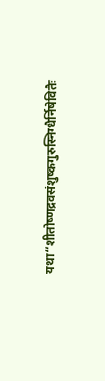यथा“शीतोष्णद्रवसंशुष्कगुरुस्निग्धैर्निषेवितैः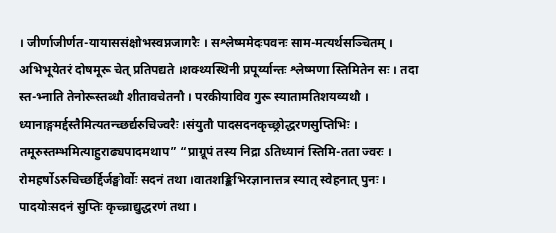। जीर्णाजीर्णत-यायाससंक्षोभस्वप्नजागरैः । सश्लेष्ममेदःपवनः साम-मत्यर्थसञ्चितम् । अभिभूयेतरं दोषमूरू चेत् प्रतिपद्यते ।शक्थ्यस्थिनी प्रपूर्य्यान्तः श्लेष्मणा स्तिमितेन सः । तदा स्त-भ्नाति तेनोरूस्तब्धौ शीतावचेतनौ । परकीयाविव गुरू स्यातामतिशयव्यथौ । ध्यानाङ्गमर्द्दस्तैमित्यतन्च्छर्द्यरुचिज्वरैः ।संयुतौ पादसदनकृच्छ्रोद्धरणसुप्तिभिः । तमूरुस्तम्भमित्याहुराढ्यपादमथाप” “प्राग्रूपं तस्य निद्रा ऽतिध्यानं स्तिमि-तता ज्वरः । रोमहर्षोऽरुचिच्छर्द्दिर्जङ्घोर्वोः सदनं तथा ।वातशङ्किभिरज्ञानात्तत्र स्यात् स्वेहनात् पुनः । पादयोःसदनं सुप्तिः कृच्च्राद्युद्धरणं तथा ।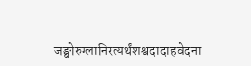जङ्घोरुग्लानिरत्यर्थंशश्वदादाहवेदना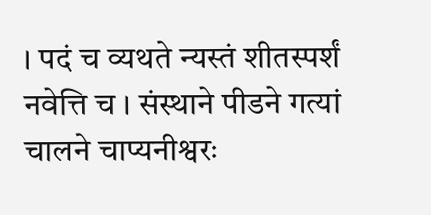। पदं च व्यथते न्यस्तं शीतस्पर्शं नवेत्ति च । संस्थाने पीडने गत्यां चालने चाप्यनीश्वरः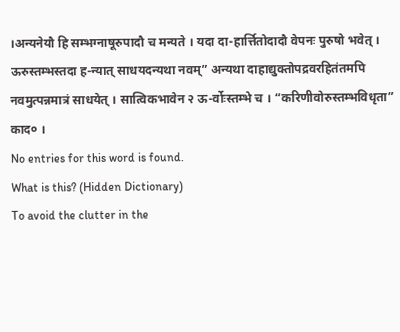।अन्यनेयौ हि सम्भग्नाषूरुपादौ च मन्यते । यदा दा-हार्त्तितोदादौ वेपनः पुरुषो भवेत् । ऊरुस्तम्भस्तदा ह-न्यात् साधयदन्यथा नवम्” अन्यथा दाहाद्युक्तोपद्रवरहितंतमपि नवमुत्पन्नमात्रं साधयेत् । सात्विकभावेन २ ऊ-र्वोःस्तम्भे च । “करिणीवोरुस्तम्भविधृता” काद० ।
No entries for this word is found.
What is this? (Hidden Dictionary)
To avoid the clutter in the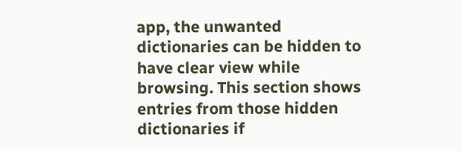app, the unwanted dictionaries can be hidden to have clear view while browsing. This section shows entries from those hidden dictionaries if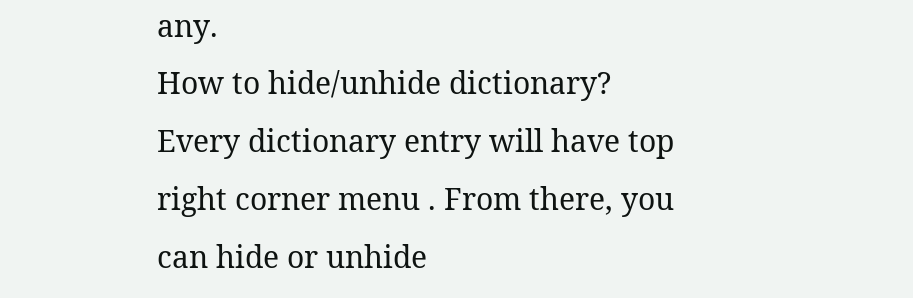any.
How to hide/unhide dictionary?
Every dictionary entry will have top right corner menu . From there, you can hide or unhide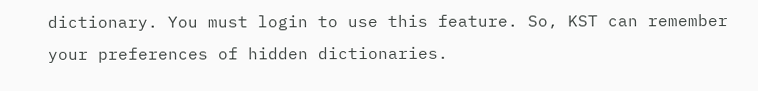dictionary. You must login to use this feature. So, KST can remember your preferences of hidden dictionaries.